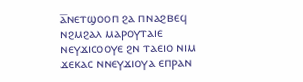ⲁ̅ⲛⲉⲧϣⲟⲟⲡ ϩⲁ ⲡⲛⲁϩⲃⲉϥ ⲛϩⲙϩⲁⲗ ⲙⲁⲣⲟⲩⲧⲁⲓⲉ ⲛⲉⲩϫⲓⲥⲟⲟⲩⲉ ϩⲛ ⲧⲁⲉⲓⲟ ⲛⲓⲙ ϫⲉⲕⲁⲥ ⲛⲛⲉⲩϫⲓⲟⲩⲁ ⲉⲡⲣⲁⲛ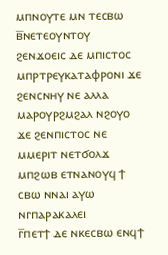ⲙⲡⲛⲟⲩⲧⲉ ⲙⲛ ⲧⲉⲥⲃⲱ
ⲃ̅ⲛⲉⲧⲉⲟⲩⲛⲧⲟⲩ ϩⲉⲛϫⲟⲉⲓⲥ ⲇⲉ ⲙⲡⲓⲥⲧⲟⲥ ⲙⲡⲣⲧⲣⲉⲩⲕⲁⲧⲁⲫⲣⲟⲛⲓ ϫⲉ ϩⲉⲛⲥⲛⲏⲩ ⲛⲉ ⲁⲗⲗⲁ ⲙⲁⲣⲟⲩⲣϩⲙϩⲁⲗ ⲛϩⲟⲩⲟ ϫⲉ ϩⲉⲛⲡⲓⲥⲧⲟⲥ ⲛⲉ ⲙⲙⲉⲣⲓⲧ ⲛⲉⲧϭⲟⲗϫ ⲙⲡϩⲱⲃ ⲉⲧⲛⲁⲛⲟⲩϥ ϯ ⲥⲃⲱ ⲛⲛⲁⲓ ⲁⲩⲱ ⲛⲅⲡⲁⲣⲁⲕⲁⲗⲉⲓ
ⲅ̅ⲡⲉⲧϯ ⲇⲉ ⲛⲕⲉⲥⲃⲱ ⲉⲛϥϯ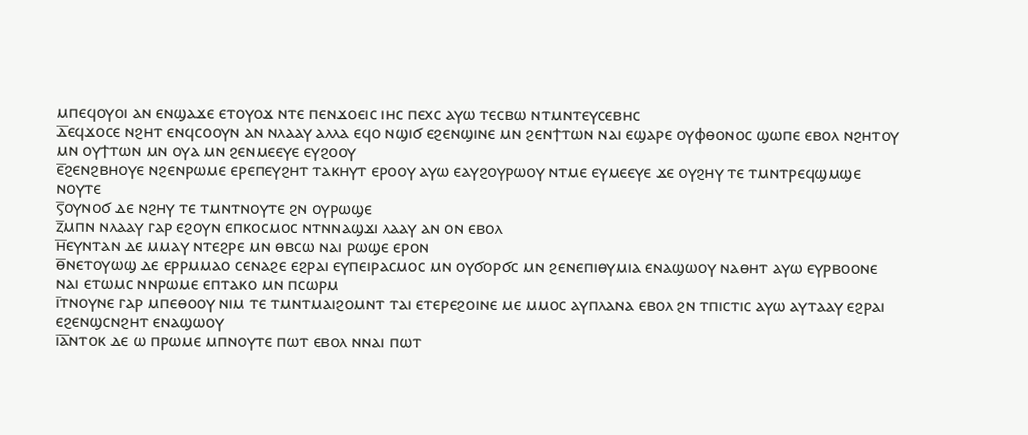ⲙⲡⲉϥⲟⲩⲟⲓ ⲁⲛ ⲉⲛϣⲁϫⲉ ⲉⲧⲟⲩⲟϫ ⲛⲧⲉ ⲡⲉⲛϫⲟⲉⲓⲥ ⲓⲏⲥ ⲡⲉⲭⲥ ⲁⲩⲱ ⲧⲉⲥⲃⲱ ⲛⲧⲙⲛⲧⲉⲩⲥⲉⲃⲏⲥ
ⲇ̅ⲉϥϫⲟⲥⲉ ⲛϩⲏⲧ ⲉⲛϥⲥⲟⲟⲩⲛ ⲁⲛ ⲛⲗⲁⲁⲩ ⲁⲗⲗⲁ ⲉϥⲟ ⲛϣⲓϭ ⲉϩⲉⲛϣⲓⲛⲉ ⲙⲛ ϩⲉⲛϯⲧⲱⲛ ⲛⲁⲓ ⲉϣⲁⲣⲉ ⲟⲩⲫⲑⲟⲛⲟⲥ ϣⲱⲡⲉ ⲉⲃⲟⲗ ⲛϩⲏⲧⲟⲩ ⲙⲛ ⲟⲩϯⲧⲱⲛ ⲙⲛ ⲟⲩⲁ ⲙⲛ ϩⲉⲛⲙⲉⲉⲩⲉ ⲉⲩϩⲟⲟⲩ
ⲉ̅ϩⲉⲛϩⲃⲏⲟⲩⲉ ⲛϩⲉⲛⲣⲱⲙⲉ ⲉⲣⲉⲡⲉⲩϩⲏⲧ ⲧⲁⲕⲏⲩⲧ ⲉⲣⲟⲟⲩ ⲁⲩⲱ ⲉⲁⲩϩⲟⲩⲣⲱⲟⲩ ⲛⲧⲙⲉ ⲉⲩⲙⲉⲉⲩⲉ ϫⲉ ⲟⲩϩⲏⲩ ⲧⲉ ⲧⲙⲛⲧⲣⲉϥϣⲙϣⲉ ⲛⲟⲩⲧⲉ
ⲋ̅ⲟⲩⲛⲟϭ ⲇⲉ ⲛϩⲏⲩ ⲧⲉ ⲧⲙⲛⲧⲛⲟⲩⲧⲉ ϩⲛ ⲟⲩⲣⲱϣⲉ
ⲍ̅ⲙⲡⲛ ⲛⲗⲁⲁⲩ ⲅⲁⲣ ⲉϩⲟⲩⲛ ⲉⲡⲕⲟⲥⲙⲟⲥ ⲛⲧⲛⲛⲁϣϫⲓ ⲗⲁⲁⲩ ⲁⲛ ⲟⲛ ⲉⲃⲟⲗ
ⲏ̅ⲉⲩⲛⲧⲁⲛ ⲇⲉ ⲙⲙⲁⲩ ⲛⲧⲉϩⲣⲉ ⲙⲛ ⲑⲃⲥⲱ ⲛⲁⲓ ⲣⲱϣⲉ ⲉⲣⲟⲛ
ⲑ̅ⲛⲉⲧⲟⲩⲱϣ ⲇⲉ ⲉⲣⲣⲙⲙⲁⲟ ⲥⲉⲛⲁϩⲉ ⲉϩⲣⲁⲓ ⲉⲩⲡⲉⲓⲣⲁⲥⲙⲟⲥ ⲙⲛ ⲟⲩϭⲟⲣϭⲥ ⲙⲛ ϩⲉⲛⲉⲡⲓⲑⲩⲙⲓⲁ ⲉⲛⲁϣⲱⲟⲩ ⲛⲁⲑⲏⲧ ⲁⲩⲱ ⲉⲩⲣⲃⲟⲟⲛⲉ ⲛⲁⲓ ⲉⲧⲱⲙⲥ ⲛⲛⲣⲱⲙⲉ ⲉⲡⲧⲁⲕⲟ ⲙⲛ ⲡⲥⲱⲣⲙ
ⲓ̅ⲧⲛⲟⲩⲛⲉ ⲅⲁⲣ ⲙⲡⲉⲑⲟⲟⲩ ⲛⲓⲙ ⲧⲉ ⲧⲙⲛⲧⲙⲁⲓϩⲟⲙⲛⲧ ⲧⲁⲓ ⲉⲧⲉⲣⲉϩⲟⲓⲛⲉ ⲙⲉ ⲙⲙⲟⲥ ⲁⲩⲡⲗⲁⲛⲁ ⲉⲃⲟⲗ ϩⲛ ⲧⲡⲓⲥⲧⲓⲥ ⲁⲩⲱ ⲁⲩⲧⲁⲁⲩ ⲉϩⲣⲁⲓ ⲉϩⲉⲛϣⲥⲛϩⲏⲧ ⲉⲛⲁϣⲱⲟⲩ
ⲓ̅ⲁ̅ⲛⲧⲟⲕ ⲇⲉ ⲱ ⲡⲣⲱⲙⲉ ⲙⲡⲛⲟⲩⲧⲉ ⲡⲱⲧ ⲉⲃⲟⲗ ⲛⲛⲁⲓ ⲡⲱⲧ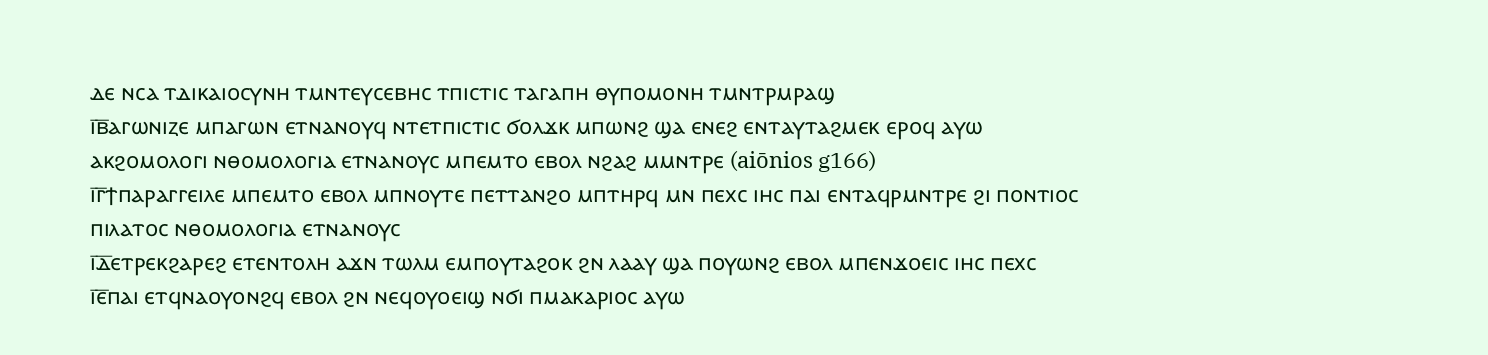ⲇⲉ ⲛⲥⲁ ⲧⲇⲓⲕⲁⲓⲟⲥⲩⲛⲏ ⲧⲙⲛⲧⲉⲩⲥⲉⲃⲏⲥ ⲧⲡⲓⲥⲧⲓⲥ ⲧⲁⲅⲁⲡⲏ ⲑⲩⲡⲟⲙⲟⲛⲏ ⲧⲙⲛⲧⲣⲙⲣⲁϣ
ⲓ̅ⲃ̅ⲁⲅⲱⲛⲓⲍⲉ ⲙⲡⲁⲅⲱⲛ ⲉⲧⲛⲁⲛⲟⲩϥ ⲛⲧⲉⲧⲡⲓⲥⲧⲓⲥ ϭⲟⲗϫⲕ ⲙⲡⲱⲛϩ ϣⲁ ⲉⲛⲉϩ ⲉⲛⲧⲁⲩⲧⲁϩⲙⲉⲕ ⲉⲣⲟϥ ⲁⲩⲱ ⲁⲕϩⲟⲙⲟⲗⲟⲅⲓ ⲛⲑⲟⲙⲟⲗⲟⲅⲓⲁ ⲉⲧⲛⲁⲛⲟⲩⲥ ⲙⲡⲉⲙⲧⲟ ⲉⲃⲟⲗ ⲛϩⲁϩ ⲙⲙⲛⲧⲣⲉ (aiōnios g166)
ⲓ̅ⲅ̅ϯⲡⲁⲣⲁⲅⲅⲉⲓⲗⲉ ⲙⲡⲉⲙⲧⲟ ⲉⲃⲟⲗ ⲙⲡⲛⲟⲩⲧⲉ ⲡⲉⲧⲧⲁⲛϩⲟ ⲙⲡⲧⲏⲣϥ ⲙⲛ ⲡⲉⲭⲥ ⲓⲏⲥ ⲡⲁⲓ ⲉⲛⲧⲁϥⲣⲙⲛⲧⲣⲉ ϩⲓ ⲡⲟⲛⲧⲓⲟⲥ ⲡⲓⲗⲁⲧⲟⲥ ⲛⲑⲟⲙⲟⲗⲟⲅⲓⲁ ⲉⲧⲛⲁⲛⲟⲩⲥ
ⲓ̅ⲇ̅ⲉⲧⲣⲉⲕϩⲁⲣⲉϩ ⲉⲧⲉⲛⲧⲟⲗⲏ ⲁϫⲛ ⲧⲱⲗⲙ ⲉⲙⲡⲟⲩⲧⲁϩⲟⲕ ϩⲛ ⲗⲁⲁⲩ ϣⲁ ⲡⲟⲩⲱⲛϩ ⲉⲃⲟⲗ ⲙⲡⲉⲛϫⲟⲉⲓⲥ ⲓⲏⲥ ⲡⲉⲭⲥ
ⲓ̅ⲉ̅ⲡⲁⲓ ⲉⲧϥⲛⲁⲟⲩⲟⲛϩϥ ⲉⲃⲟⲗ ϩⲛ ⲛⲉϥⲟⲩⲟⲉⲓϣ ⲛϭⲓ ⲡⲙⲁⲕⲁⲣⲓⲟⲥ ⲁⲩⲱ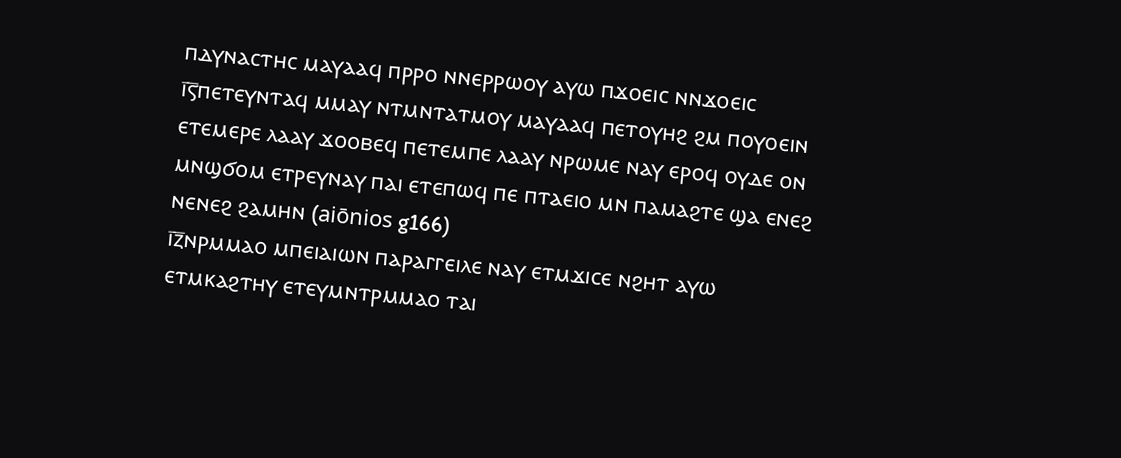ⲡⲇⲩⲛⲁⲥⲧⲏⲥ ⲙⲁⲩⲁⲁϥ ⲡⲣⲣⲟ ⲛⲛⲉⲣⲣⲱⲟⲩ ⲁⲩⲱ ⲡϫⲟⲉⲓⲥ ⲛⲛϫⲟⲉⲓⲥ
ⲓ̅ⲋ̅ⲡⲉⲧⲉⲩⲛⲧⲁϥ ⲙⲙⲁⲩ ⲛⲧⲙⲛⲧⲁⲧⲙⲟⲩ ⲙⲁⲩⲁⲁϥ ⲡⲉⲧⲟⲩⲏϩ ϩⲙ ⲡⲟⲩⲟⲉⲓⲛ ⲉⲧⲉⲙⲉⲣⲉ ⲗⲁⲁⲩ ϫⲟⲟⲃⲉϥ ⲡⲉⲧⲉⲙⲡⲉ ⲗⲁⲁⲩ ⲛⲣⲱⲙⲉ ⲛⲁⲩ ⲉⲣⲟϥ ⲟⲩⲇⲉ ⲟⲛ ⲙⲛϣϭⲟⲙ ⲉⲧⲣⲉⲩⲛⲁⲩ ⲡⲁⲓ ⲉⲧⲉⲡⲱϥ ⲡⲉ ⲡⲧⲁⲉⲓⲟ ⲙⲛ ⲡⲁⲙⲁϩⲧⲉ ϣⲁ ⲉⲛⲉϩ ⲛⲉⲛⲉϩ ϩⲁⲙⲏⲛ (aiōnios g166)
ⲓ̅ⲍ̅ⲛⲣⲙⲙⲁⲟ ⲙⲡⲉⲓⲁⲓⲱⲛ ⲡⲁⲣⲁⲅⲅⲉⲓⲗⲉ ⲛⲁⲩ ⲉⲧⲙϫⲓⲥⲉ ⲛϩⲏⲧ ⲁⲩⲱ ⲉⲧⲙⲕⲁϩⲧⲏⲩ ⲉⲧⲉⲩⲙⲛⲧⲣⲙⲙⲁⲟ ⲧⲁⲓ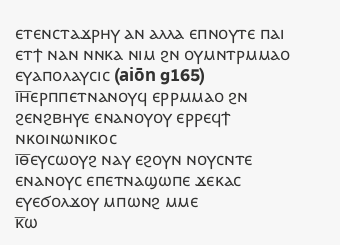ⲉⲧⲉⲛⲥⲧⲁϫⲣⲏⲩ ⲁⲛ ⲁⲗⲗⲁ ⲉⲡⲛⲟⲩⲧⲉ ⲡⲁⲓ ⲉⲧϯ ⲛⲁⲛ ⲛⲛⲕⲁ ⲛⲓⲙ ϩⲛ ⲟⲩⲙⲛⲧⲣⲙⲙⲁⲟ ⲉⲩⲁⲡⲟⲗⲁⲩⲥⲓⲥ (aiōn g165)
ⲓ̅ⲏ̅ⲉⲣⲡⲡⲉⲧⲛⲁⲛⲟⲩϥ ⲉⲣⲣⲙⲙⲁⲟ ϩⲛ ϩⲉⲛϩⲃⲏⲩⲉ ⲉⲛⲁⲛⲟⲩⲟⲩ ⲉⲣⲣⲉϥϯ ⲛⲕⲟⲓⲛⲱⲛⲓⲕⲟⲥ
ⲓ̅ⲑ̅ⲉⲩⲥⲱⲟⲩϩ ⲛⲁⲩ ⲉϩⲟⲩⲛ ⲛⲟⲩⲥⲛⲧⲉ ⲉⲛⲁⲛⲟⲩⲥ ⲉⲡⲉⲧⲛⲁϣⲱⲡⲉ ϫⲉⲕⲁⲥ ⲉⲩⲉϭⲟⲗϫⲟⲩ ⲙⲡⲱⲛϩ ⲙⲙⲉ
ⲕ̅ⲱ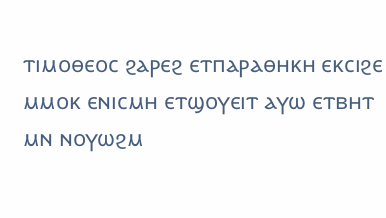ⲧⲓⲙⲟⲑⲉⲟⲥ ϩⲁⲣⲉϩ ⲉⲧⲡⲁⲣⲁⲑⲏⲕⲏ ⲉⲕⲥⲓϩⲉ ⲙⲙⲟⲕ ⲉⲛⲓⲥⲙⲏ ⲉⲧϣⲟⲩⲉⲓⲧ ⲁⲩⲱ ⲉⲧⲃⲏⲧ ⲙⲛ ⲛⲟⲩⲱϩⲙ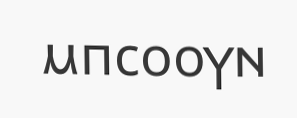ⲙⲡⲥⲟⲟⲩⲛ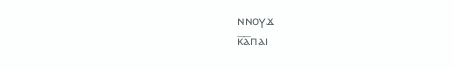ⲛⲛⲟⲩϫ
ⲕ̅ⲁ̅ⲡⲁⲓ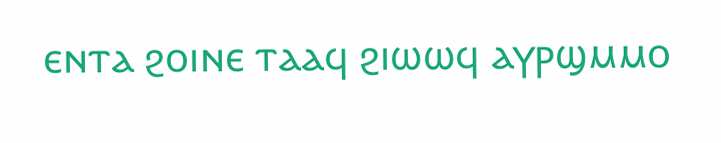ⲉⲛⲧⲁ ϩⲟⲓⲛⲉ ⲧⲁⲁϥ ϩⲓⲱⲱϥ ⲁⲩⲣϣⲙⲙⲟ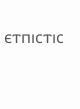ⲉⲧⲡⲓⲥⲧⲓⲥ